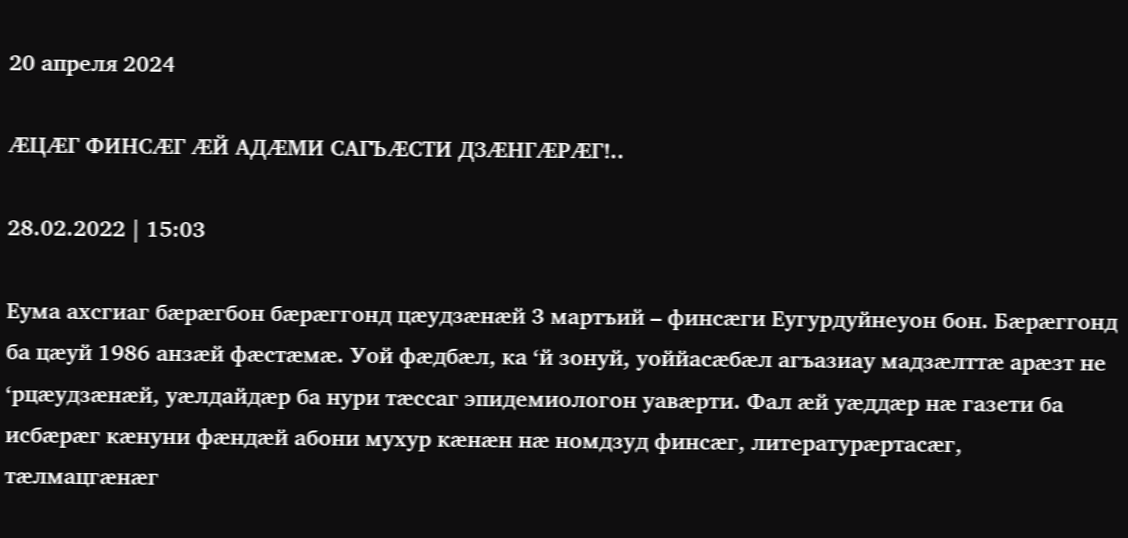20 апреля 2024

ӔЦӔГ ФИНСӔГ ӔЙ АДӔМИ САГЪӔСТИ ДЗӔНГӔРӔГ!..

28.02.2022 | 15:03

Еума ахсгиаг бӕрӕгбон бӕрӕггонд цӕудзӕнӕй 3 мартъий – финсӕги Еугурдуйнеуон бон. Бӕрӕггонд ба цӕуй 1986 анзӕй фӕстӕмӕ. Уой фӕдбӕл, ка ‘й зонуй, уоййасӕбӕл агъазиау мадзӕлттӕ арӕзт не ‘рцӕудзӕнӕй, уӕлдайдӕр ба нури тӕссаг эпидемиологон уавӕрти. Фал ӕй уӕддӕр нӕ газети ба исбӕрӕг кӕнуни фӕндӕй абони мухур кӕнӕн нӕ номдзуд финсӕг, литературӕртасӕг, тӕлмацгӕнӕг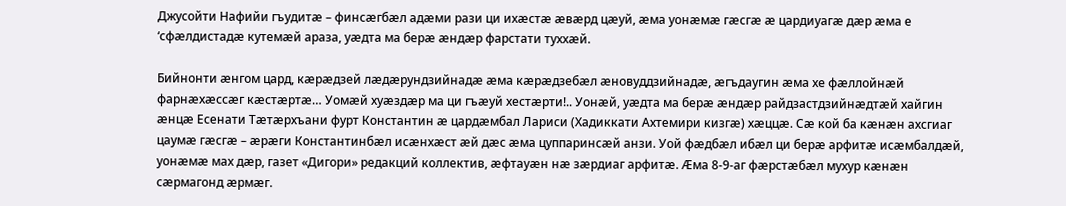Джусойти Нафийи гъудитӕ – финсӕгбӕл адӕми рази ци ихӕстӕ ӕвӕрд цӕуй, ӕма уонӕмӕ гӕсгӕ ӕ цардиуагӕ дӕр ӕма е ‘сфӕлдистадӕ кутемӕй араза, уӕдта ма берӕ ӕндӕр фарстати туххӕй.

Бийнонти ӕнгом цард, кӕрӕдзей лӕдӕрундзийнадӕ ӕма кӕрӕдзебӕл ӕновуддзийнадӕ, ӕгъдаугин ӕма хе фӕллойнӕй фарнӕхӕссӕг кӕстӕртӕ… Уомӕй хуӕздӕр ма ци гъӕуй хестӕрти!.. Уонӕй, уӕдта ма берӕ ӕндӕр райдзастдзийнӕдтӕй хайгин ӕнцӕ Есенати Тӕтӕрхъани фурт Константин ӕ цардӕмбал Лариси (Хадиккати Ахтемири кизгӕ) хӕццӕ. Сӕ кой ба кӕнӕн ахсгиаг цаумӕ гӕсгӕ – ӕрӕги Константинбӕл исӕнхӕст ӕй дӕс ӕма цуппаринсӕй анзи. Уой фӕдбӕл ибӕл ци берӕ арфитӕ исӕмбалдӕй, уонӕмӕ мах дӕр, газет «Дигори» редакций коллектив, ӕфтауӕн нӕ зӕрдиаг арфитӕ. Ӕма 8-9-аг фӕрстӕбӕл мухур кӕнӕн сӕрмагонд ӕрмӕг.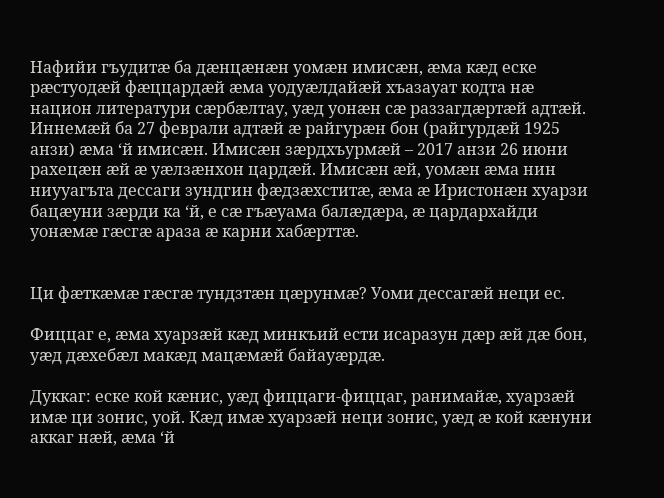Нафийи гъудитӕ ба дӕнцӕнӕн уомӕн имисӕн, ӕма кӕд еске рӕстуодӕй фӕццардӕй ӕма уодуӕлдайӕй хъазауат кодта нӕ национ литератури сӕрбӕлтау, уӕд уонӕн сӕ раззагдӕртӕй адтӕй. Иннемӕй ба 27 феврали адтӕй ӕ райгурӕн бон (райгурдӕй 1925 анзи) ӕма ‘й имисӕн. Имисӕн зӕрдхъурмӕй – 2017 анзи 26 июни рахецӕн ӕй ӕ уӕлзӕнхон цардӕй. Имисӕн ӕй, уомӕн ӕма нин ниууагъта дессаги зундгин фӕдзӕхститӕ, ӕма ӕ Иристонӕн хуарзи бацӕуни зӕрди ка ‘й, е сӕ гъӕуама балӕдӕра, ӕ цардархайди уонӕмӕ гӕсгӕ араза ӕ карни хабӕрттӕ.


Ци фӕткӕмӕ гӕсгӕ тундзтӕн цӕрунмӕ? Уоми дессагӕй неци ес.

Фиццаг е, ӕма хуарзӕй кӕд минкъий ести исаразун дӕр ӕй дӕ бон, уӕд дӕхебӕл макӕд мацӕмӕй байауӕрдӕ.

Дуккаг: еске кой кӕнис, уӕд фиццаги-фиццаг, ранимайӕ, хуарзӕй имӕ ци зонис, уой. Кӕд имӕ хуарзӕй неци зонис, уӕд ӕ кой кӕнуни аккаг нӕй, ӕма ‘й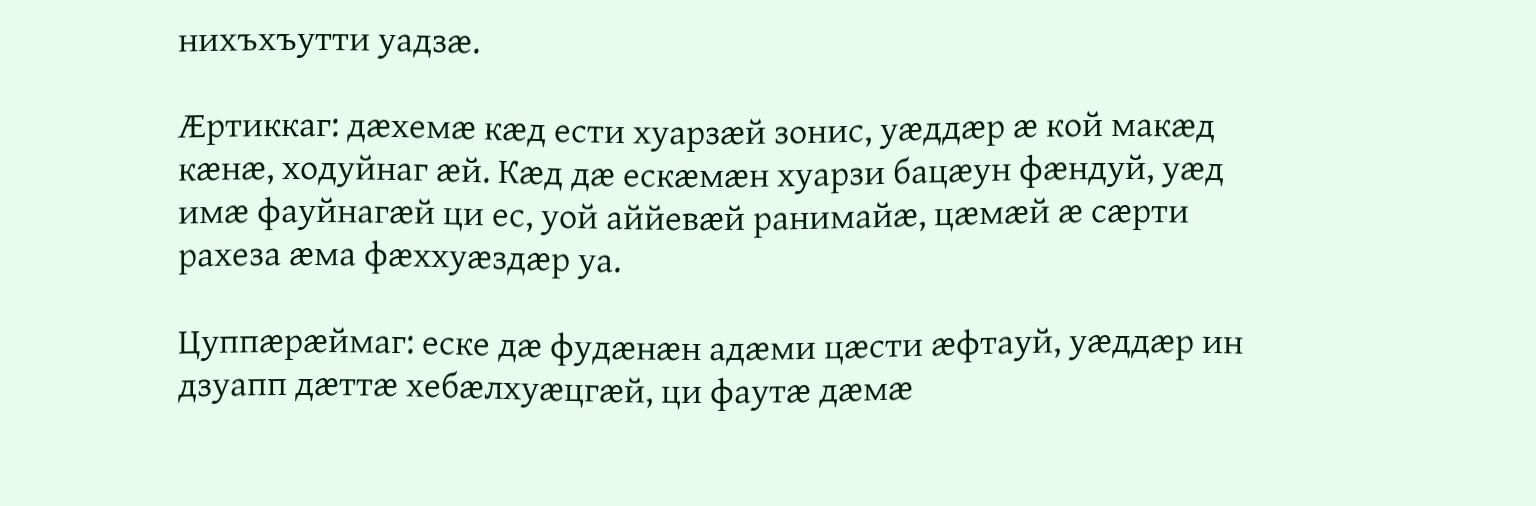нихъхъутти уадзӕ.

Ӕртиккаг: дӕхемӕ кӕд ести хуарзӕй зонис, уӕддӕр ӕ кой макӕд кӕнӕ, ходуйнаг ӕй. Кӕд дӕ ескӕмӕн хуарзи бацӕун фӕндуй, уӕд имӕ фауйнагӕй ци ес, уой аййевӕй ранимайӕ, цӕмӕй ӕ сӕрти рахеза ӕма фӕххуӕздӕр уа.

Цуппӕрӕймаг: еске дӕ фудӕнӕн адӕми цӕсти ӕфтауй, уӕддӕр ин дзуапп дӕттӕ хебӕлхуӕцгӕй, ци фаутӕ дӕмӕ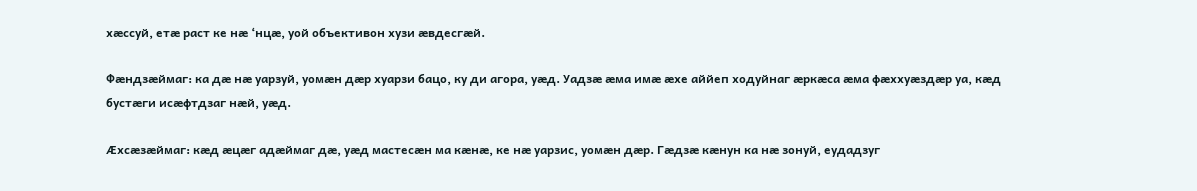хӕссуй, етӕ раст ке нӕ ‘нцӕ, уой объективон хузи ӕвдесгӕй.

Фӕндзӕймаг: ка дӕ нӕ уарзуй, уомӕн дӕр хуарзи бацо, ку ди агора, уӕд. Уадзӕ ӕма имӕ ӕхе аййеп ходуйнаг ӕркӕса ӕма фӕххуӕздӕр уа, кӕд бустӕги исӕфтдзаг нӕй, уӕд.

Ӕхсӕзӕймаг: кӕд ӕцӕг адӕймаг дӕ, уӕд мастесӕн ма кӕнӕ, ке нӕ уарзис, уомӕн дӕр. Гӕдзӕ кӕнун ка нӕ зонуй, еудадзуг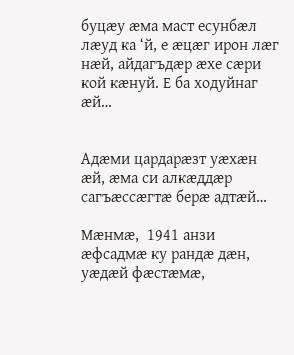буцӕу ӕма маст есунбӕл лӕуд ка ‘й, е ӕцӕг ирон лӕг нӕй, айдагъдӕр ӕхе сӕри кой кӕнуй. Е ба ходуйнаг ӕй…


Адӕми цардарӕзт уӕхӕн ӕй, ӕма си алкӕддӕр сагъӕссӕгтӕ берӕ адтӕй…

Мӕнмӕ,  1941 анзи ӕфсадмӕ ку рандӕ дӕн, уӕдӕй фӕстӕмӕ,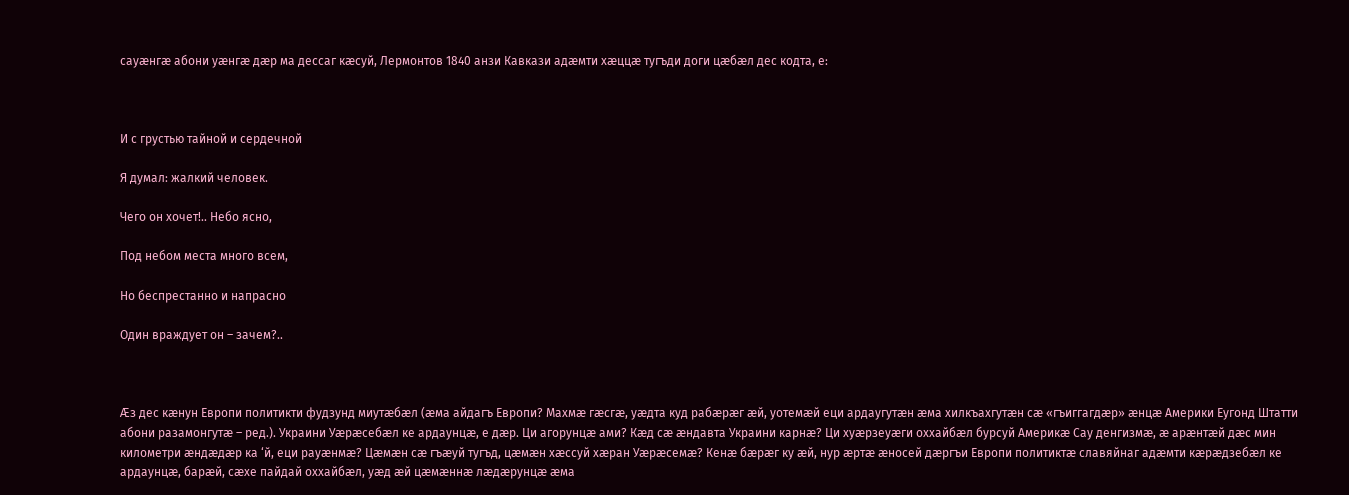сауӕнгӕ абони уӕнгӕ дӕр ма дессаг кӕсуй, Лермонтов 1840 анзи Кавкази адӕмти хӕццӕ тугъди доги цӕбӕл дес кодта, е:



И с грустью тайной и сердечной

Я думал: жалкий человек.

Чего он хочет!.. Небо ясно,

Под небом места много всем,

Но беспрестанно и напрасно

Один враждует он – зачем?..



Ӕз дес кӕнун Европи политикти фудзунд миутӕбӕл (ӕма айдагъ Европи? Махмӕ гӕсгӕ, уӕдта куд рабӕрӕг ӕй, уотемӕй еци ардаугутӕн ӕма хилкъахгутӕн сӕ «гъиггагдӕр» ӕнцӕ Америки Еугонд Штатти абони разамонгутӕ – ред.). Украини Уӕрӕсебӕл ке ардаунцӕ, е дӕр. Ци агорунцӕ ами? Кӕд сӕ ӕндавта Украини карнӕ? Ци хуӕрзеуӕги оххайбӕл бурсуй Америкӕ Сау денгизмӕ, ӕ арӕнтӕй дӕс мин километри ӕндӕдӕр ка ‘й, еци рауӕнмӕ? Цӕмӕн сӕ гъӕуй тугъд, цӕмӕн хӕссуй хӕран Уӕрӕсемӕ? Кенӕ бӕрӕг ку ӕй, нур ӕртӕ ӕносей дӕргъи Европи политиктӕ славяйнаг адӕмти кӕрӕдзебӕл ке ардаунцӕ, барӕй, сӕхе пайдай оххайбӕл, уӕд ӕй цӕмӕннӕ лӕдӕрунцӕ ӕма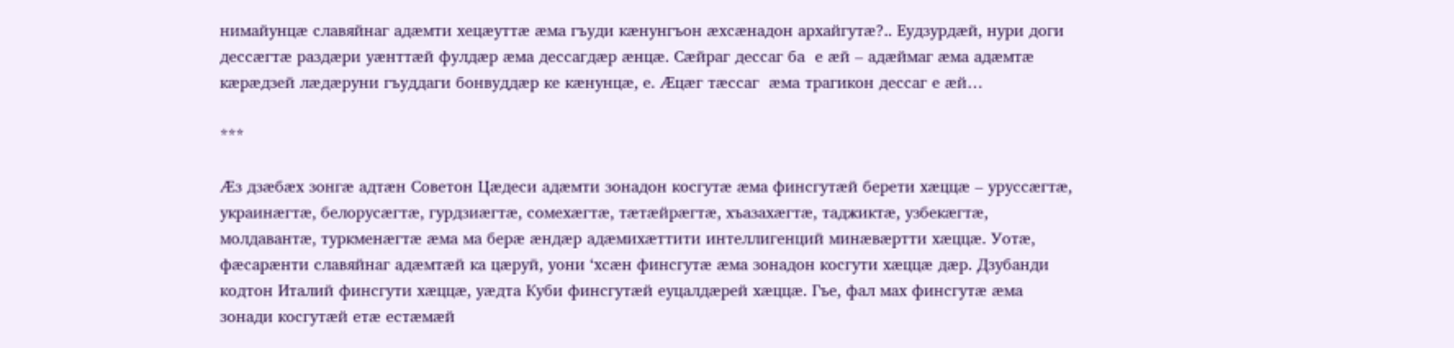нимайунцӕ славяйнаг адӕмти хецӕуттӕ ӕма гъуди кӕнунгъон ӕхсӕнадон архайгутӕ?.. Еудзурдӕй, нури доги дессӕгтӕ раздӕри уӕнттӕй фулдӕр ӕма дессагдӕр ӕнцӕ. Сӕйраг дессаг ба  е ӕй – адӕймаг ӕма адӕмтӕ кӕрӕдзей лӕдӕруни гъуддаги бонвуддӕр ке кӕнунцӕ, е. Ӕцӕг тӕссаг  ӕма трагикон дессаг е ӕй…

***

Ӕз дзӕбӕх зонгӕ адтӕн Советон Цӕдеси адӕмти зонадон косгутӕ ӕма финсгутӕй берети хӕццӕ – уруссӕгтӕ, украинӕгтӕ, белорусӕгтӕ, гурдзиӕгтӕ, сомехӕгтӕ, тӕтӕйрӕгтӕ, хъазахӕгтӕ, таджиктӕ, узбекӕгтӕ, молдавантӕ, туркменӕгтӕ ӕма ма берӕ ӕндӕр адӕмихӕттити интеллигенций минӕвӕртти хӕццӕ. Уотӕ, фӕсарӕнти славяйнаг адӕмтӕй ка цӕруй, уони ‘хсӕн финсгутӕ ӕма зонадон косгути хӕццӕ дӕр. Дзубанди кодтон Италий финсгути хӕццӕ, уӕдта Куби финсгутӕй еуцалдӕрей хӕццӕ. Гъе, фал мах финсгутӕ ӕма зонади косгутӕй етӕ естӕмӕй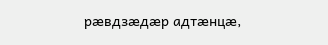рӕвдзӕдӕр адтӕнцӕ,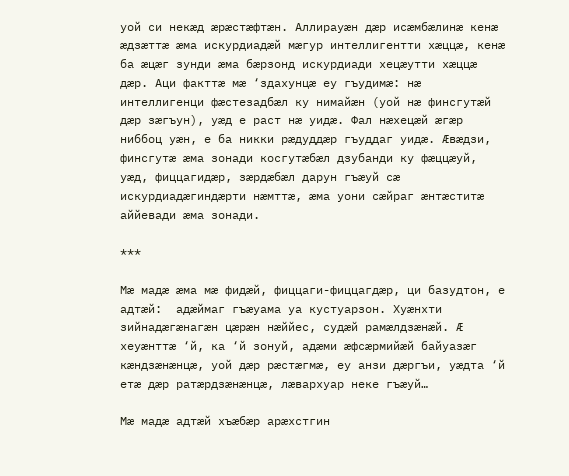уой си некӕд ӕрӕстӕфтӕн. Аллирауӕн дӕр исӕмбӕлинӕ кенӕ ӕдзӕттӕ ӕма искурдиадӕй мӕгур интеллигентти хӕццӕ, кенӕ ба ӕцӕг зунди ӕма бӕрзонд искурдиади хецӕутти хӕццӕ дӕр. Аци факттӕ мӕ ‘здахунцӕ еу гъудимӕ: нӕ интеллигенци фӕстезадбӕл ку нимайӕн (уой нӕ финсгутӕй дӕр зӕгъун), уӕд е раст нӕ уидӕ. Фал нӕхецӕй ӕгӕр ниббоц уӕн, е ба никки рӕдуддӕр гъуддаг уидӕ. Ӕвӕдзи, финсгутӕ ӕма зонади косгутӕбӕл дзубанди ку фӕццӕуй, уӕд, фиццагидӕр, зӕрдӕбӕл дарун гъӕуй сӕ искурдиадӕгиндӕрти нӕмттӕ, ӕма уони сӕйраг ӕнтӕститӕ аййевади ӕма зонади.

***

Мӕ мадӕ ӕма мӕ фидӕй, фиццаги-фиццагдӕр, ци базудтон, е адтӕй:  адӕймаг гъӕуама уа кустуарзон. Хуӕнхти зийнадӕгӕнагӕн цӕрӕн нӕййес, судӕй рамӕлдзӕнӕй. Ӕ хеуӕнттӕ ‘й, ка ‘й зонуй, адӕми ӕфсӕрмийӕй байуазӕг кӕндзӕнӕнцӕ, уой дӕр рӕстӕгмӕ, еу анзи дӕргъи, уӕдта ‘й етӕ дӕр ратӕрдзӕнӕнцӕ, лӕвархуар неке гъӕуй…

Мӕ мадӕ адтӕй хъӕбӕр арӕхстгин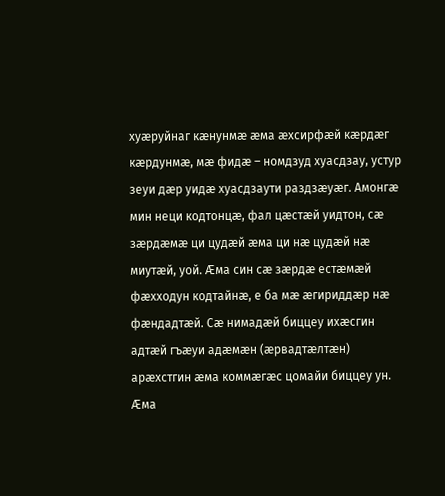хуӕруйнаг кӕнунмӕ ӕма ӕхсирфӕй кӕрдӕг кӕрдунмӕ, мӕ фидӕ – номдзуд хуасдзау, устур зеуи дӕр уидӕ хуасдзаути раздзӕуӕг. Амонгӕ мин неци кодтонцӕ, фал цӕстӕй уидтон, сӕ зӕрдӕмӕ ци цудӕй ӕма ци нӕ цудӕй нӕ миутӕй, уой. Ӕма син сӕ зӕрдӕ естӕмӕй фӕхходун кодтайнӕ, е ба мӕ ӕгириддӕр нӕ фӕндадтӕй. Сӕ нимадӕй биццеу ихӕсгин адтӕй гъӕуи адӕмӕн (ӕрвадтӕлтӕн) арӕхстгин ӕма коммӕгӕс цомайи биццеу ун. Ӕма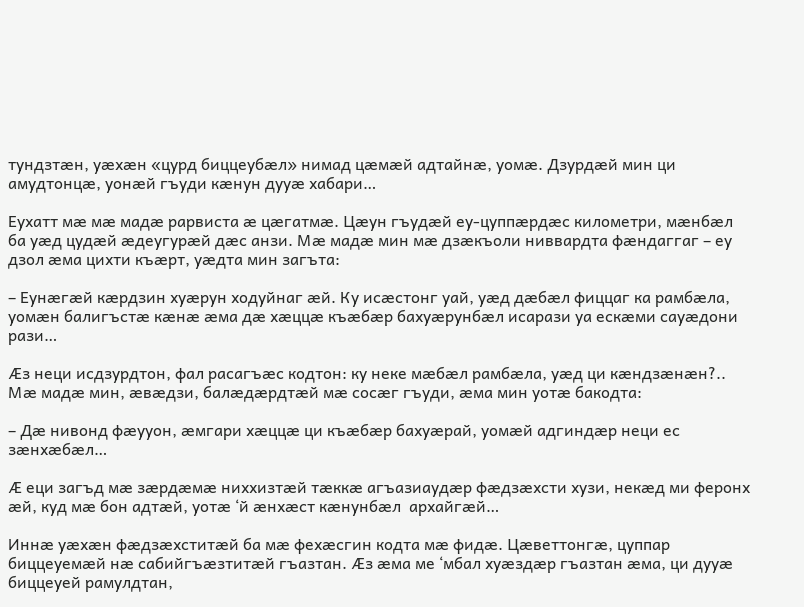тундзтӕн, уӕхӕн «цурд биццеубӕл» нимад цӕмӕй адтайнӕ, уомӕ. Дзурдӕй мин ци амудтонцӕ, уонӕй гъуди кӕнун дууӕ хабари…

Еухатт мӕ мӕ мадӕ рарвиста ӕ цӕгатмӕ. Цӕун гъудӕй еу-цуппӕрдӕс километри, мӕнбӕл ба уӕд цудӕй ӕдеугурӕй дӕс анзи. Мӕ мадӕ мин мӕ дзӕкъоли ниввардта фӕндаггаг – еу дзол ӕма цихти къӕрт, уӕдта мин загъта:

– Еунӕгӕй кӕрдзин хуӕрун ходуйнаг ӕй. Ку исӕстонг уай, уӕд дӕбӕл фиццаг ка рамбӕла, уомӕн балигъстӕ кӕнӕ ӕма дӕ хӕццӕ къӕбӕр бахуӕрунбӕл исарази уа ескӕми сауӕдони рази…

Ӕз неци исдзурдтон, фал расагъӕс кодтон: ку неке мӕбӕл рамбӕла, уӕд ци кӕндзӕнӕн?.. Мӕ мадӕ мин, ӕвӕдзи, балӕдӕрдтӕй мӕ сосӕг гъуди, ӕма мин уотӕ бакодта:

– Дӕ нивонд фӕууон, ӕмгари хӕццӕ ци къӕбӕр бахуӕрай, уомӕй адгиндӕр неци ес зӕнхӕбӕл…

Ӕ еци загъд мӕ зӕрдӕмӕ ниххизтӕй тӕккӕ агъазиаудӕр фӕдзӕхсти хузи, некӕд ми феронх ӕй, куд мӕ бон адтӕй, уотӕ ‘й ӕнхӕст кӕнунбӕл  архайгӕй…

Иннӕ уӕхӕн фӕдзӕхститӕй ба мӕ фехӕсгин кодта мӕ фидӕ. Цӕветтонгӕ, цуппар биццеуемӕй нӕ сабийгъӕзтитӕй гъазтан. Ӕз ӕма ме ‘мбал хуӕздӕр гъазтан ӕма, ци дууӕ биццеуей рамулдтан,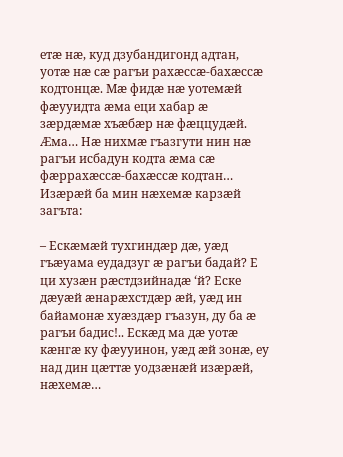етӕ нӕ, куд дзубандигонд адтан, уотӕ нӕ сӕ рагъи рахӕссӕ-бахӕссӕ кодтонцӕ. Мӕ фидӕ нӕ уотемӕй фӕууидта ӕма еци хабар ӕ зӕрдӕмӕ хъӕбӕр нӕ фӕццудӕй. Ӕма… Нӕ нихмӕ гъазгути нин нӕ рагъи исбадун кодта ӕма сӕ фӕррахӕссӕ-бахӕссӕ кодтан… Изӕрӕй ба мин нӕхемӕ карзӕй загъта:

– Ескӕмӕй тухгиндӕр дӕ, уӕд гъӕуама еудадзуг ӕ рагъи бадай? Е ци хузӕн рӕстдзийнадӕ ‘й? Еске дӕуӕй ӕнарӕхстдӕр ӕй, уӕд ин байамонӕ хуӕздӕр гъазун, ду ба ӕ рагъи бадис!.. Ескӕд ма дӕ уотӕ кӕнгӕ ку фӕууинон, уӕд ӕй зонӕ, еу над дин цӕттӕ уодзӕнӕй изӕрӕй, нӕхемӕ…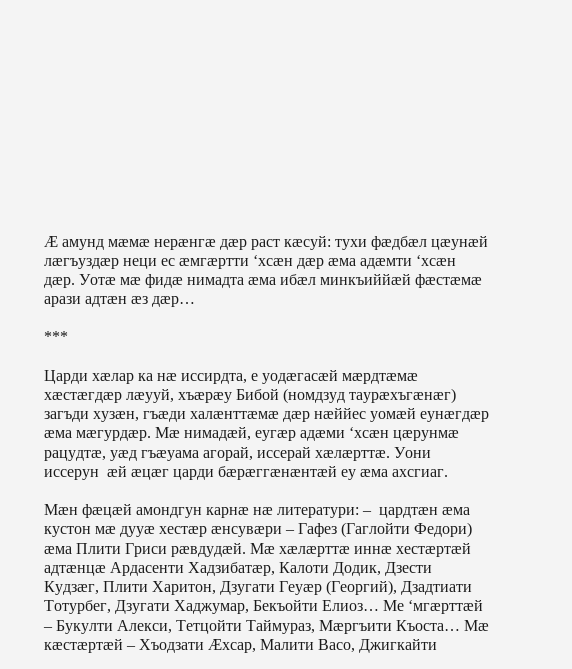Ӕ амунд мӕмӕ нерӕнгӕ дӕр раст кӕсуй: тухи фӕдбӕл цӕунӕй лӕгъуздӕр неци ес ӕмгӕртти ‘хсӕн дӕр ӕма адӕмти ‘хсӕн дӕр. Уотӕ мӕ фидӕ нимадта ӕма ибӕл минкъиййӕй фӕстӕмӕ арази адтӕн ӕз дӕр…

***

Царди хӕлар ка нӕ иссирдта, е уодӕгасӕй мӕрдтӕмӕ хӕстӕгдӕр лӕууй, хъӕрӕу Бибой (номдзуд таурӕхъгӕнӕг) загъди хузӕн, гъӕди халӕнттӕмӕ дӕр нӕййес уомӕй еунӕгдӕр ӕма мӕгурдӕр. Мӕ нимадӕй, еугӕр адӕми ‘хсӕн цӕрунмӕ рацудтӕ, уӕд гъӕуама агорай, иссерай хӕлӕрттӕ. Уони иссерун  ӕй ӕцӕг царди бӕрӕггӕнӕнтӕй еу ӕма ахсгиаг.

Мӕн фӕцӕй амондгун карнӕ нӕ литератури: –  цардтӕн ӕма кустон мӕ дууӕ хестӕр ӕнсувӕри – Гафез (Гаглойти Федори) ӕма Плити Гриси рӕвдудӕй. Мӕ хӕлӕрттӕ иннӕ хестӕртӕй адтӕнцӕ Ардасенти Хадзибатӕр, Калоти Додик, Дзести Кудзӕг, Плити Харитон, Дзугати Геуӕр (Георгий), Дзадтиати Тотурбег, Дзугати Хаджумар, Бекъойти Елиоз… Ме ‘мгӕрттӕй – Букулти Алекси, Тетцойти Таймураз, Мӕргъити Къоста… Мӕ кӕстӕртӕй – Хъодзати Ӕхсар, Малити Васо, Джигкайти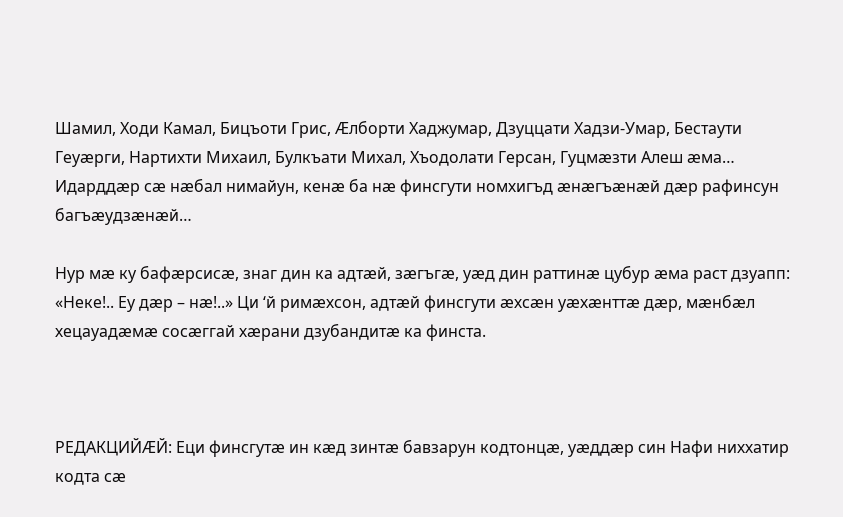Шамил, Ходи Камал, Бицъоти Грис, Ӕлборти Хаджумар, Дзуццати Хадзи-Умар, Бестаути Геуӕрги, Нартихти Михаил, Булкъати Михал, Хъодолати Герсан, Гуцмӕзти Алеш ӕма… Идарддӕр сӕ нӕбал нимайун, кенӕ ба нӕ финсгути номхигъд ӕнӕгъӕнӕй дӕр рафинсун багъӕудзӕнӕй…

Нур мӕ ку бафӕрсисӕ, знаг дин ка адтӕй, зӕгъгӕ, уӕд дин раттинӕ цубур ӕма раст дзуапп: «Неке!.. Еу дӕр – нӕ!..» Ци ‘й римӕхсон, адтӕй финсгути ӕхсӕн уӕхӕнттӕ дӕр, мӕнбӕл хецауадӕмӕ сосӕггай хӕрани дзубандитӕ ка финста.



РЕДАКЦИЙӔЙ: Еци финсгутӕ ин кӕд зинтӕ бавзарун кодтонцӕ, уӕддӕр син Нафи ниххатир кодта сӕ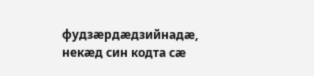фудзӕрдӕдзийнадӕ, некӕд син кодта сӕ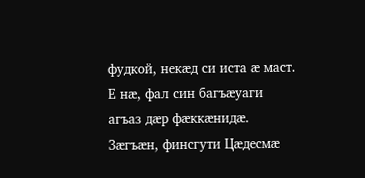фудкой, некӕд си иста ӕ маст. Е нӕ, фал син багъӕуаги агъаз дӕр фӕккӕнидӕ. Зӕгъӕн, финсгути Цӕдесмӕ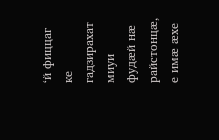‘й фиццаг ке гадзирахат миуи фудӕй нӕ райстонцӕ, е имӕ ӕхе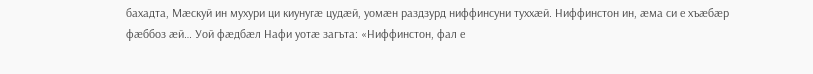бахадта, Мӕскуй ин мухури ци киунугӕ цудӕй, уомӕн раздзурд ниффинсуни туххӕй. Ниффинстон ин, ӕма си е хъӕбӕр фӕббоз ӕй… Уой фӕдбӕл Нафи уотӕ загъта: «Ниффинстон, фал е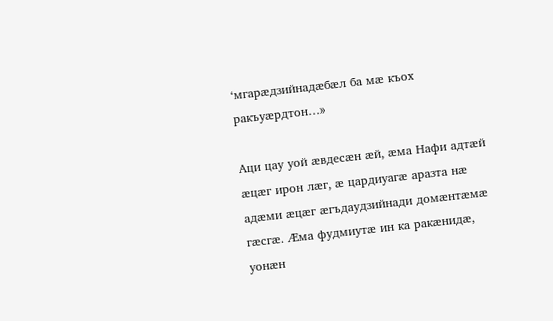‘мгарӕдзийнадӕбӕл ба мӕ къох ракъуӕрдтон…»

Аци цау уой ӕвдесӕн ӕй, ӕма Нафи адтӕй ӕцӕг ирон лӕг, ӕ цардиуагӕ аразта нӕ адӕми ӕцӕг ӕгъдаудзийнади домӕнтӕмӕ гӕсгӕ. Ӕма фудмиутӕ ин ка ракӕнидӕ, уонӕн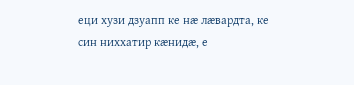еци хузи дзуапп ке нӕ лӕвардта, ке син ниххатир кӕнидӕ, е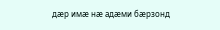дӕр имӕ нӕ адӕми бӕрзонд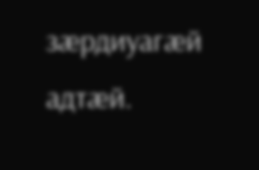зӕрдиуагӕй адтӕй.